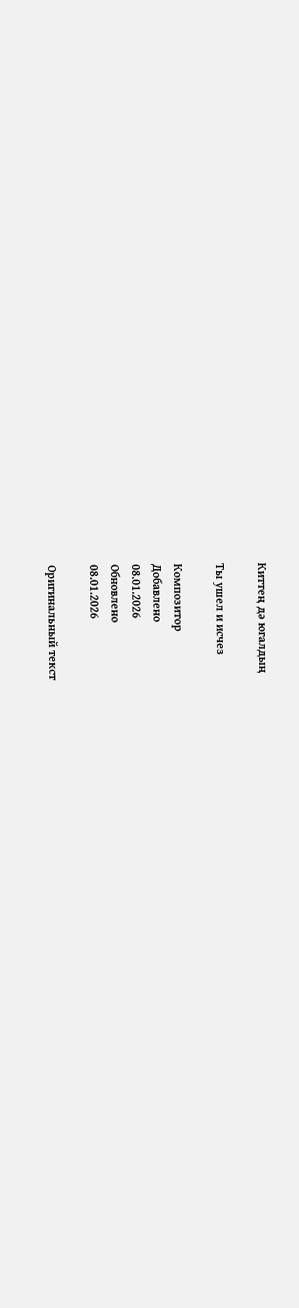Киттең дә югалдың

Ты ушел и исчез

Композитор
Добавлено
08.01.2026
Обновлено
08.01.2026

Оригинальный текст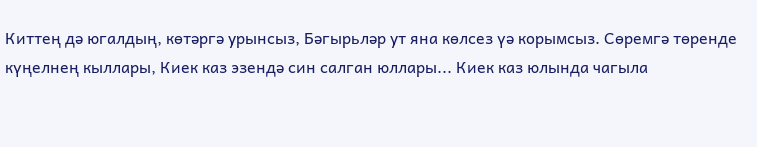Киттең дә югалдың, көтәргә урынсыз, Бәгырьләр ут яна көлсез үә корымсыз. Сөремгә төренде күңелнең кыллары, Киек каз эзендә син салган юллары... Киек каз юлында чагыла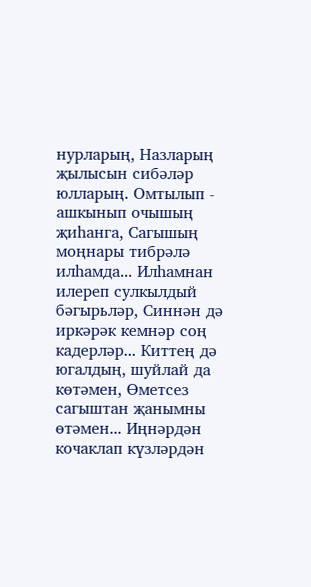нурларың, Назларың җылысын сибәләр юлларың. Омтылып - ашкынып очышың җиһанга, Сагышың моңнары тибрәлә илһамда... Илһамнан илереп сулкылдый бәгырьләр, Синнән дә иркәрәк кемнәр соң кадерләр... Киттең дә югалдың, шуйлай да көтәмен, Өметсез сагыштан җанымны өтәмен... Иңнәрдән кочаклап күзләрдән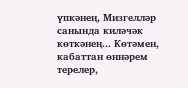үпкәнең, Мизгелләр санында киләчәк көткәнең... Көтәмен, кабаттан өннәрем терелер,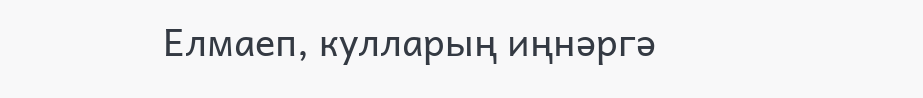Елмаеп, кулларың иңнәргә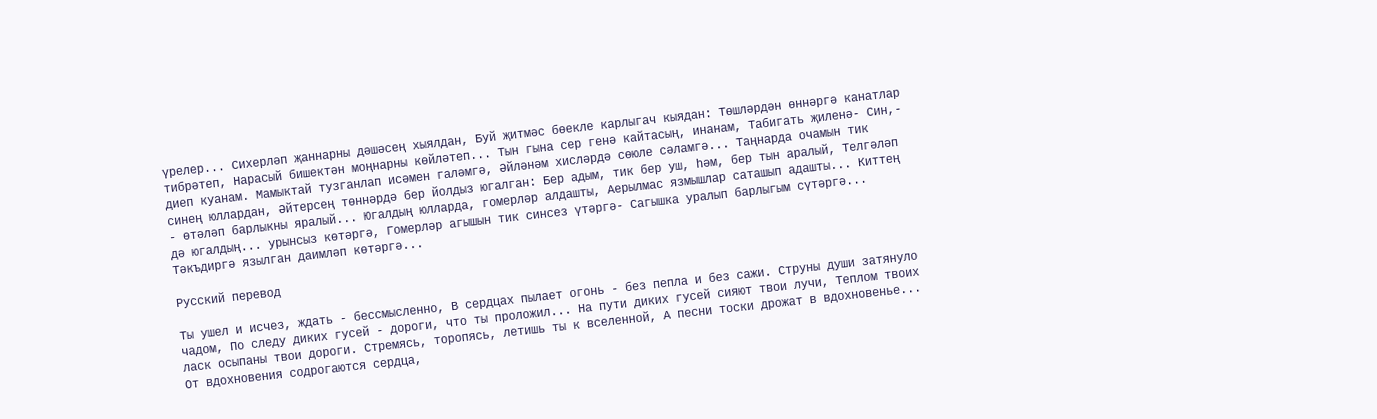үрелер... Сихерләп җаннарны дәшәсең хыялдан, Буй җитмәс бөекле карлыгач кыядан: Төшләрдән өннәргә канатлар тибрәтеп, Нарасый бишектән моңнарны көйләтеп... Тын гына сер генә кайтасың, инанам, Табигать җиленә- Син,- диеп куанам. Мамыктай тузганлап исәмен галәмгә, Әйләнәм хисләрдә сөюле сәламгә... Таңнарда очамын тик синең юллардан, Әйтерсең төннәрдә бер йолдыз югалган: Бер адым, тик бер уш, һәм, бер тын аралый, Телгәләп - өтәләп барлыкны яралый... Югалдың юлларда, гомерләр алдашты, Аерылмас язмышлар саташып адашты... Киттең дә югалдың... урынсыз көтәргә, Гомерләр агышын тик синсез үтәргә- Сагышка уралып барлыгым сүтәргә... Тәкъдиргә язылган даимләп көтәргә...

Русский перевод

Ты ушел и исчез, ждать - бессмысленно, В сердцах пылает огонь - без пепла и без сажи. Струны души затянуло чадом, По следу диких гусей - дороги, что ты проложил... На пути диких гусей сияют твои лучи, Теплом твоих ласк осыпаны твои дороги. Стремясь, торопясь, летишь ты к вселенной, А песни тоски дрожат в вдохновенье... От вдохновения содрогаются сердца,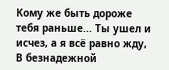Кому же быть дороже тебя раньше... Ты ушел и исчез, а я всё равно жду, В безнадежной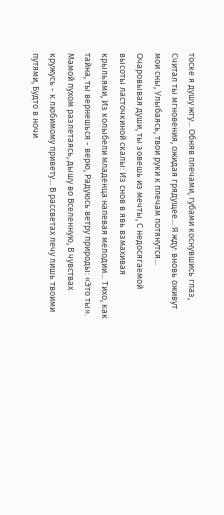тоске я душу жгу... Обняв плечами, губами коснувшись глаз, Считал ты мгновения, ожидая грядущее... Я жду: вновь оживут мои сны, Улыбаясь, твои руки к плечам потянутся... Очаровывая души, ты зовешь из мечты, С недосягаемой высоты ласточкиной скалы: Из снов в явь взмахивая крыльями, Из колыбели младенца напевая мелодии... Тихо, как тайна, ты вернешься - верю, Радуюсь ветру природы: «Это ты». Мамой пухом разлетаясь, дышу во Вселенную, В чувствах кружусь - к любимому привету... В рассветах лечу лишь твоими путями, Будто в ночи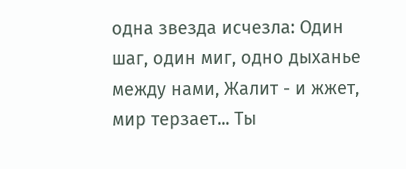одна звезда исчезла: Один шаг, один миг, одно дыханье между нами, Жалит - и жжет, мир терзает... Ты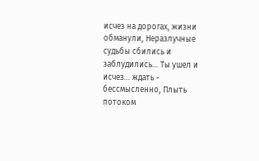исчез на дорогах, жизни обманули, Неразлучные судьбы сбились и заблудились... Ты ушел и исчез... ждать - бессмысленно, Плыть потоком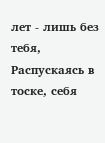лет - лишь без тебя, Распускаясь в тоске, себя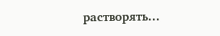растворять...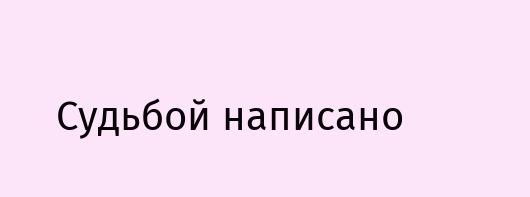Судьбой написано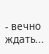- вечно ждать...